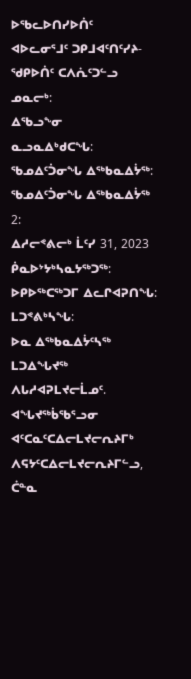ᐅᖃᓚᐅᑎᓯᐅᑏᑦ
ᐊᐅᓚᓂᕐᒧᑦ ᑐᑭᒧᐊᑦᑎᑦᓯᔨ-ᖁᑭᐅᑏᑦ ᑕᐱᕇᑦᑐᓪᓗ
ᓄᓇᓕᒃ:
ᐃᖃᓗᖕᓂ
ᓇᓗᓇᐃᒃᑯᑕᖓ:
ᖃᓄᐃᑦᑑᓂᖓ ᐃᖅᑲᓇᐃᔮᖅ:
ᖃᓄᐃᑦᑑᓂᖓ ᐃᖅᑲᓇᐃᔮᖅ 2:
ᐃᓱᓕᕝᕕᓕᒃ ᒫᑦᓯ 31, 2023
ᑮᓇᐅᔾᔭᒃᓴᓇᔭᖅᑐᖅ:
ᐅᑭᐅᖅᑕᖅᑐᒥ ᐃᓚᒋᐊᕈᑎᖓ:
ᒪᑐᕝᕕᒃᓴᖓ:
ᐅᓇ ᐃᖅᑲᓇᐃᔮᑦᓴᖅ ᒪᑐᐃᖓᔪᖅ ᐱᒐᓱᐊᕈᒪᔪᓕᒫᓄᑦ.
ᐊᖓᔪᖅᑳᖃᕐᓗᓂ ᐊᑦᑕᓇᑦᑕᐃᓕᒪᔪᓕᕆᔨᒥᒃ ᐱᕋᔭᑦᑕᐃᓕᒪᔪᓕᕆᔨᒥᓪᓗ, ᑖᓐᓇ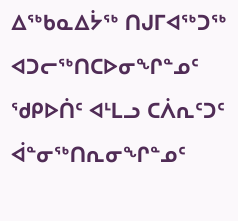ᐃᖅᑲᓇᐃᔮᖅ ᑎᒍᒥᐊᖅᑐᖅ ᐊᑐᓕᖅᑎᑕᐅᓂᖏᓐᓄᑦ ᖁᑭᐅᑏᑦ ᐊᒻᒪᓗ ᑕᐲᕆᑦᑐᑦ ᐋᓐᓂᖅᑎᕆᓂᖏᓐᓄᑦ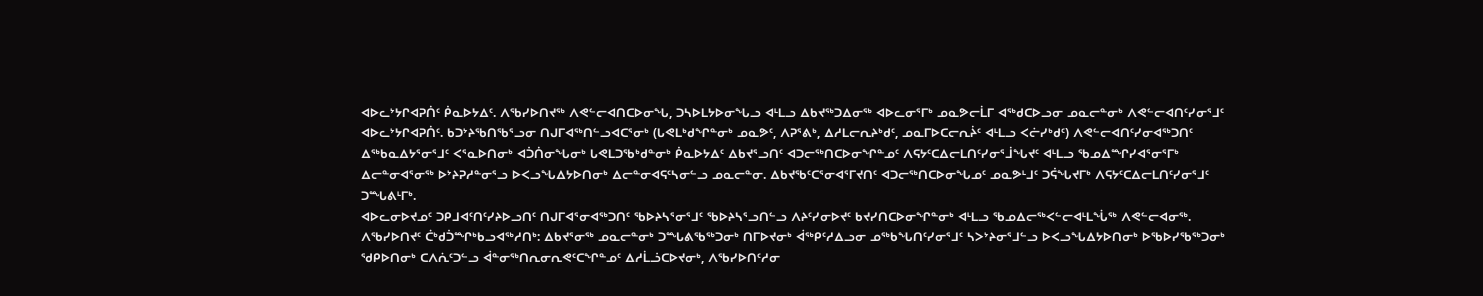ᐊᐅᓚᔾᔭᒋᐊᕈᑏᑦ ᑮᓇᐅᔭᐃᑦ. ᐱᖃᓯᐅᑎᔪᖅ ᐱᕙᓪᓕᐊᑎᑕᐅᓂᖓ, ᑐᓴᐅᒪᔭᐅᓂᖓᓗ ᐊᒻᒪᓗ ᐃᑲᔪᖅᑐᐃᓂᖅ ᐊᐅᓚᓂᕐᒥᒃ ᓄᓇᕗᓕᒫᒥ ᐊᖅᑯᑕᐅᓗᓂ ᓄᓇᓕᓐᓂᒃ ᐱᕙᓪᓕᐊᑎᑦᓯᓂᕐᒧᑦ ᐊᐅᓚᔾᔭᒋᐊᕈᑏᑦ. ᑲᑐᔾᔨᖃᑎᖃᕐᓗᓂ ᑎᒍᒥᐊᖅᑎᓪᓗᐊᑕᕐᓂᒃ (ᒐᕙᒪᒃᑯᖏᓐᓂᒃ ᓄᓇᕗᑦ, ᐱᕈᕐᕕᒃ, ᐃᓱᒪᓕᕆᔨᒃᑯᑦ, ᓄᓇᒥᐅᑕᓕᕆᔩᑦ ᐊᒻᒪᓗ ᐸᓖᓯᒃᑯᑦ) ᐱᕙᓪᓕᐊᑎᑦᓯᓂᐊᖅᑐᑎᑦ ᐃᖅᑲᓇᐃᔭᕐᓂᕐᒧᑦ ᐸᕐᓇᐅᑎᓂᒃ ᐊᑑᑏᓂᖓᓂᒃ ᒐᕙᒪᑐᖃᒃᑯᓐᓂᒃ ᑮᓇᐅᔭᐃᑦ ᐃᑲᔪᕐᓗᑎᑦ ᐊᑐᓕᖅᑎᑕᐅᓂᖏᓐᓄᑦ ᐱᕋᔭᑦᑕᐃᓕᒪᑎᑦᓯᓂᕐᒨᖓᔪᑦ ᐊᒻᒪᓗ ᖃᓄᐃᙱᓯᐊᕐᓂᕐᒥᒃ ᐃᓕᓐᓂᐊᕐᓂᖅ ᐅᔾᔨᕈᓱᓐᓂᕐᓗ ᐅᐸᓗᖓᐃᔭᐅᑎᓂᒃ ᐃᓕᓐᓂᐊᕋᑦᓴᓂᓪᓗ ᓄᓇᓕᓐᓂ. ᐃᑲᔪᖃᑦᑕᕐᓂᐊᕐᒥᔪᑎᑦ ᐊᑐᓕᖅᑎᑕᐅᓂᖓᓄᑦ ᓄᓇᕗᒻᒧᑦ ᑐᕌᖓᔪᒥᒃ ᐱᕋᔭᑦᑕᐃᓕᒪᑎᑦᓯᓂᕐᒧᑦ ᑐᙵᕕᒻᒥᒃ.
ᐊᐅᓚᓂᐅᔪᓄᑦ ᑐᑭᒧᐊᑦᑎᑦᓯᔨᐅᓗᑎᑦ ᑎᒍᒥᐊᕐᓂᐊᖅᑐᑎᑦ ᖃᐅᔨᓴᕐᓂᕐᒧᑦ ᖃᐅᔨᓴᕐᓗᑎᓪᓗ ᐱᔨᑦᓯᓂᐅᔪᑦ ᑲᔪᓯᑎᑕᐅᓂᖏᓐᓂᒃ ᐊᒻᒪᓗ ᖃᓄᐃᓕᖅᐸᓪᓕᐊᒻᒪᖔᖅ ᐱᕙᓪᓕᐊᓂᖅ. ᐱᖃᓯᐅᑎᔪᑦ ᑖᒃᑯᑑᙱᒃᑲᓗᐊᖅᓱᑎᒃ: ᐃᑲᔪᕐᓂᖅ ᓄᓇᓕᓐᓂᒃ ᑐᙵᕕᖃᖅᑐᓂᒃ ᑎᒥᐅᔪᓂᒃ ᐋᖅᑭᑦᓱᐃᓗᓂ ᓄᖅᑲᖓᑎᑦᓯᓂᕐᒧᑦ ᓴᐳᔾᔨᓂᕐᒧᓪᓗ ᐅᐸᓗᖓᐃᔭᐅᑎᓂᒃ ᐅᖃᐅᓯᖃᖅᑐᓂᒃ ᖁᑭᐅᑎᓂᒃ ᑕᐱᕇᑦᑐᓪᓗ ᐋᓐᓂᖅᑎᕆᓂᕆᕙᑦᑕᖏᓐᓄᑦ ᐃᓱᒫᓘᑕᐅᔪᓂᒃ, ᐱᖃᓯᐅᑎᑦᓱᓂ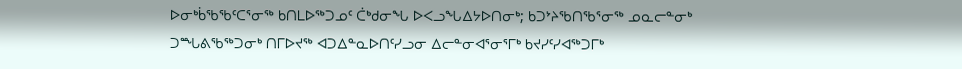ᐅᓂᒃᑳᖃᖃᑦᑕᕐᓂᖅ ᑲᑎᒪᐅᖅᑐᓄᑦ ᑖᒃᑯᓂᖓ ᐅᐸᓗᖓᐃᔭᐅᑎᓂᒃ; ᑲᑐᔾᔨᖃᑎᖃᕐᓂᖅ ᓄᓇᓕᓐᓂᒃ ᑐᙵᕕᖃᖅᑐᓂᒃ ᑎᒥᐅᔪᖅ ᐊᑐᐃᓐᓇᐅᑎᑦᓯᓗᓂ ᐃᓕᓐᓂᐊᕐᓂᕐᒥᒃ ᑲᔪᓯᑦᓯᐊᖅᑐᒥᒃ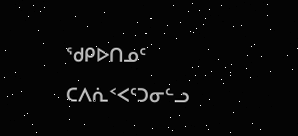ᖁᑭᐅᑎᓄᑦ ᑕᐱᕇᑉᐸᑦᑐᓂᓪᓗ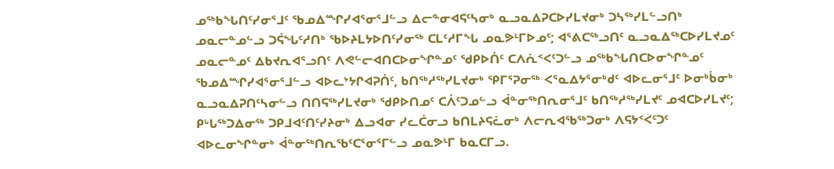ᓄᖅᑲᖓᑎᑦᓯᓂᕐᒧᑦ ᖃᓄᐃᙱᓯᐊᕐᓂᕐᒧᓪᓗ ᐃᓕᓐᓂᐊᕋᑦᓴᓂᒃ ᓇᓗᓇᐃᕈᑕᐅᓯᒪᔪᓂᒃ ᑐᓴᖅᓯᒪᓪᓗᑎᒃ ᓄᓇᓕᓐᓄᓪᓗ ᑐᕌᖓᑦᓱᑎᒃ ᖃᐅᔨᒪᔭᐅᑎᑦᓯᓂᖅ ᑕᒪᑦᓱᒥᖓ ᓄᓇᕗᒻᒥᐅᓄᑦ; ᐊᕐᕕᑕᖅᓗᑎᑦ ᓇᓗᓇᐃᖅᑕᐅᓯᒪᔪᓄᑦ ᓄᓇᓕᓐᓄᑦ ᐃᑲᔪᕆᐊᕐᓗᑎᑦ ᐱᕙᓪᓕᐊᑎᑕᐅᓂᖏᓐᓄᑦ ᖁᑭᐅᑏᑦ ᑕᐱᕇᑉᐸᑦᑐᓪᓗ ᓄᖅᑲᖓᑎᑕᐅᓂᖏᓐᓄᑦ ᖃᓄᐃᙱᓯᐊᕐᓂᕐᒧᓪᓗ ᐊᐅᓚᔾᔭᒋᐊᕈᑏᑦ, ᑲᑎᖅᓱᖅᓯᒪᔪᓂᒃ ᕿᒥᕐᕈᓂᖅ ᐸᕐᓇᐃᔭᕐᓂᒃᑯᑦ ᐊᐅᓚᓂᕐᒧᑦ ᐅᓂᒃᑳᓂᒃ ᓇᓗᓇᐃᕈᑎᑦᓴᓂᓪᓗ ᑎᑎᕋᖅᓯᒪᔪᓂᒃ ᖁᑭᐅᑎᓄᑦ ᑕᐲᑦᑐᓄᓪᓗ ᐋᓐᓂᖅᑎᕆᓂᕐᒧᑦ ᑲᑎᖅᓱᖅᓯᒪᔪᑦ ᓄᐊᑕᐅᓯᒪᔪᑦ; ᑭᒡᒐᖅᑐᐃᓂᖅ ᑐᑭᒧᐊᑦᑎᑦᓯᔨᓂᒃ ᐃᓗᐊᓂ ᓯᓚᑖᓂᓗ ᑲᑎᒪᔨᕋᓛᓂᒃ ᐱᓕᕆᐊᖃᖅᑐᓂᒃ ᐱᕋᔭᑉᐸᑦᑐᑦ ᐊᐅᓚᓂᖏᓐᓂᒃ ᐋᓐᓂᖅᑎᕆᖃᑦᑕᕐᓂᕐᒥᓪᓗ ᓄᓇᕗᒻᒥ ᑲᓇᑕᒥᓗ.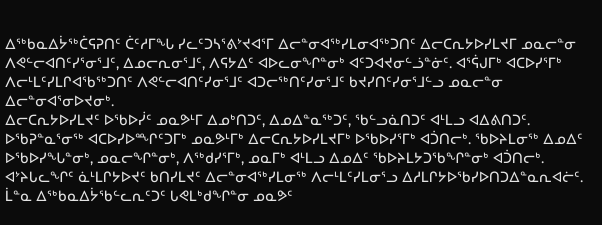ᐃᖅᑲᓇᐃᔮᖅᑖᕋᕈᑎᑦ ᑖᑦᓱᒥᖓ ᓯᓚᑦᑐᓴᕐᕕᔾᔪᐊᕐᒥ ᐃᓕᓐᓂᐊᖅᓯᒪᓂᐊᖅᑐᑎᑦ ᐃᓕᑕᕆᔭᐅᓯᒪᔪᒥ ᓄᓇᓕᓐᓂ ᐱᕙᓪᓕᐊᑎᑦᓯᕐᓂᕐᒧᑦ, ᐃᓄᓕᕆᓂᕐᒧᑦ, ᐱᕋᔭᐃᑦ ᐊᐅᓚᓂᖏᓐᓂᒃ ᐊᑦᑐᐊᔪᓂᓪᓘᓐᓃᑦ. ᐊᕐᕌᒍᒥᒃ ᐊᑕᐅᓯᕐᒥᒃ ᐱᓕᒻᒪᑦᓯᒪᒋᐊᖃᖅᑐᑎᑦ ᐱᕙᓪᓕᐊᑎᑦᓯᓂᕐᒧᑦ ᐊᑐᓕᖅᑎᑦᓯᓂᕐᒧᑦ ᑲᔪᓯᑎᑦᓯᓂᕐᒧᓪᓗ ᓄᓇᓕᓐᓂ ᐃᓕᓐᓂᐊᕐᓂᐅᔪᓂᒃ.
ᐃᓕᑕᕆᔭᐅᓯᒪᔪᑦ ᐅᖃᐅᓰᑦ ᓄᓇᕗᒻᒥ ᐃᓄᒃᑎᑐᑦ, ᐃᓄᐃᓐᓇᖅᑐᑦ, ᖃᓪᓗᓈᑎᑐᑦ ᐊᒻᒪᓗ ᐊᐃᕕᑎᑐᑦ. ᐅᖃᕈᓐᓇᕐᓂᖅ ᐊᑕᐅᓯᐅᙱᑦᑐᒥᒃ ᓄᓇᕗᒻᒥᒃ ᐃᓕᑕᕆᔭᐅᓯᒪᔪᒥᒃ ᐅᖃᐅᓯᕐᒥᒃ ᐊᑑᑎᓕᒃ. ᖃᐅᔨᒪᓂᖅ ᐃᓄᐃᑦ ᐅᖃᐅᓯᖓᓐᓂᒃ, ᓄᓇᓕᖏᓐᓂᒃ, ᐱᖅᑯᓯᕐᒥᒃ, ᓄᓇᒥᒃ ᐊᒻᒪᓗ ᐃᓄᐃᑦ ᖃᐅᔨᒪᔭᑐᖃᖏᓐᓂᒃ ᐊᑑᑎᓕᒃ.
ᐊᔾᔨᒐᓚᖏᑦ ᓈᒻᒪᒋᔭᐅᔪᑦ ᑲᑎᓯᒪᔪᑦ ᐃᓕᓐᓂᐊᖅᓯᒪᓂᖅ ᐱᓕᒻᒪᑦᓯᒪᓂᕐᓗ ᐃᓱᒪᒋᔭᐅᖃᓯᐅᑎᑐᐃᓐᓇᕆᐊᓖᑦ.
ᒫᓐᓇ ᐃᖅᑲᓇᐃᔮᖃᓪᓚᕆᑦᑐᑦ ᒐᕙᒪᒃᑯᖏᓐᓂ ᓄᓇᕗᑦ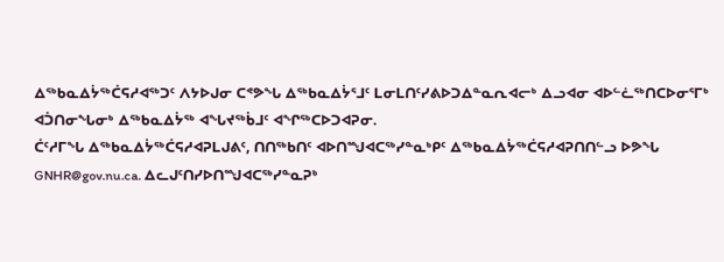ᐃᖅᑲᓇᐃᔮᖅᑖᕋᓱᐊᖅᑐᑦ ᐱᔭᐅᒍᓂ ᑕᕝᕗᖓ ᐃᖅᑲᓇᐃᔮᕐᒧᑦ ᒪᓂᒪᑎᑦᓯᕕᐅᑐᐃᓐᓇᕆᐊᓕᒃ ᐃᓗᐊᓂ ᐊᐅᓪᓛᖅᑎᑕᐅᓂᕐᒥᒃ ᐊᑑᑎᓂᖓᓂᒃ ᐃᖅᑲᓇᐃᔮᖅ ᐊᖓᔪᖅᑳᒧᑦ ᐊᖏᖅᑕᐅᑐᐊᕈᓂ.
ᑖᑦᓱᒥᖓ ᐃᖅᑲᓇᐃᔮᖅᑖᕋᓱᐊᕈᒪᒍᕕᑦ, ᑎᑎᖅᑲᑎᑦ ᐊᐅᑎᙳᐊᑕᖅᓯᓐᓇᒃᑭᑦ ᐃᖅᑲᓇᐃᔮᖅᑖᕋᓱᐊᕈᑎᑎᓪᓗ ᐅᕗᖓ GNHR@gov.nu.ca. ᐃᓚᒍᑦᑎᓯᐅᑎᙳᐊᑕᖅᓯᓐᓇᕈᒃ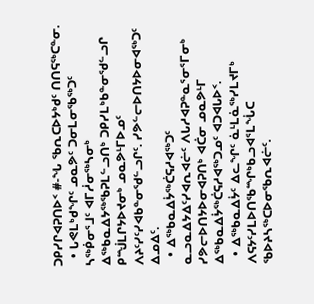ᑐᑭᓯᒋᐊᕈᑎᐅᑉ #-ᖓ ᖃᕆᑕᐅᔭᒃᑯᑦ ᑎᑎᕋᖅᑕᓐᓂ.
  • ᒐᕙᒪᒃᑯᖏᑦ ᓄᓇᕗᑦ ᑐᓂᒪᓂᖃᖅᑐᑦ ᓴᖅᑮᓂᕐᒧᑦ ᐊᒥᓲᓂᖅᓴᓂᒃ ᐃᖅᑲᓇᐃᔭᖅᖃᕈᒪᓪᓗᑎᒃ ᑐᑭᓯᒪᒃᑲᓐᓂᖁᓪᓗᒋ ᑭᙴᒪᒋᔭᐅᔪᓂᒃ ᓄᓇᕗᒻᒥᐅᓄᑦ ᐱᔨᑦᓯᑦᓯᐊᑲᓐᓂᖁᓪᓗᒋᑦ. ᓯᕗᓪᓕᐅᑎᔭᐅᓂᐊᖅᑐᑦ ᐃᓄᐃᑦ.
  • ᐃᖅᑲᓇᐃᔮᖅᑖᕋᓱᐊᖅᑐᑦ ᓇᓗᓇᐃᔭᐃᑦᓯᐊᕆᐊᓖᑦ ᐱᒐᓱᐊᕈᓐᓇᕐᓂᕐᒥᓂᒃ ᓯᕗᓕᐅᑎᔭᐅᓂᐊᕈᑎᒃ ᐊᑖᓂ ᓄᓇᕗᒻᒥ ᐃᖅᑲᓇᐃᔮᖅᑖᕋᓱᐊᖅᑐᓄᑦ ᐊᑐᐊᒐᐅᑉ.
  • ᐃᖅᑲᓇᐃᔮᑦ ᐃᓚᖏᑦ ᓈᒻᒪᓈᖅᓯᒪᔪᒥᒃ ᐱᕋᔭᑦᓯᒪᐅᑎᖃᙱᒃᑲᓗᐊᕐᒪᖔᑕ ᖃᐅᔨᓴᖅᑕᐅᓂᖃᕆᐊᓖᑦ.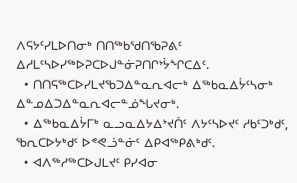ᐱᕋᔭᑦᓯᒪᐅᑎᓂᒃ ᑎᑎᖅᑲᖁᑎᖃᕈᕕᑦ ᐃᓱᒪᑦᓴᐅᓯᖅᐅᕈᑕᐅᒍᓐᓃᕈᑎᒋᔾᔮᖏᑕᐃᑦ.
  • ᑎᑎᕋᖅᑕᐅᓯᒪᔪᖃᑐᐃᓐᓇᕆᐊᓕᒃ ᐃᖅᑲᓇᐃᔮᑦᓴᓂᒃ ᐃᓐᓄᐃᑐᐃᓐᓇᕆᐊᓕᓐᓅᖓᔪᓂᒃ.
  • ᐃᖅᑲᓇᐃᔮᒥᒃ ᓇᓗᓇᐃᔭᐃᔾᔪᑏᑦ ᐱᔭᑦᓴᐅᔪᑦ ᓱᑲᑦᑐᒃᑯᑦ, ᖃᕆᑕᐅᔭᒃᑯᑦ ᐅᕝᕙᓘᓐᓃᑦ ᐃᑭᐊᖅᑭᕕᒃᑯᑦ.
  • ᐊᐱᖅᓱᖅᑕᐅᒍᒪᔪᑦ ᑭᓯᐊᓂ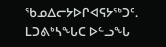ᖃᓄᐃᓕᔭᐅᒋᐊᕋᔭᖅᑐᑦ.
ᒪᑐᕕᒃᓴᖓᑕ ᐅᓪᓗᖓ